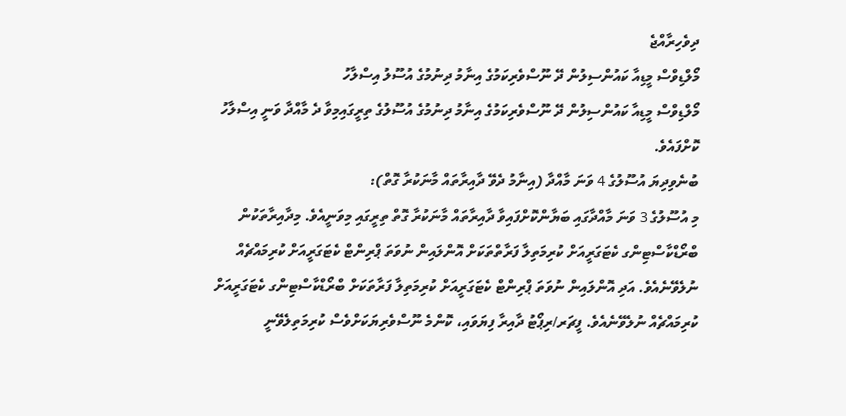ދިވެހިރާއްޖެ
މޯލްޑިވްސް މީޑިއާ ކައުންސިލުން ދޭ ނޫސްވެރިކަމުގެ އިނާމު ދިނުމުގެ އުސޫލު އިސްލާހު
މޯލްޑިވްސް މީޑިއާ ކައުންސިލުން ދޭ ނޫސްވެރިކަމުގެ އިނާމު ދިނުމުގެ އުސޫލުގެ ތިރީގައިމިވާ ދެ މާއްދާ ވަނީ އިސްލާހު ކޮށްފައެވެ.
ބުނެވިދިޔަ އުސޫލުގެ 4 ވަނަ މާއްދާ (އިނާމު ދެވޭ ދާއިރާތައް މާނަކުރާ ގޮތް):
މި އުސޫލުގެ 3 ވަނަ މާއްދާގައި ބަޔާންކޮށްފައިވާ ދާއިރާތައް މާނަކުރާ ގޮތް ތިރީގައި މިވަނީއެވެ. މިދާއިރާތަކުން ބްރޯޑްކާސްޓިންގ ކެޓަގަރީއަށް ކުރިމަތިލާ ފަރާތްތަކަށް އޮންލައިން ނުވަތަ ޕްރިންޓް ކެޓަގަރީއަށް ކުރިމައްޗެއް ނުލެވޭނެއެވެ. އަދި އޮންލައިން ނުވަތަ ޕްރިންޓް ކެޓަގަރީއަށް ކުރިމަތިލާ ފަރާތަކަށް ބްރޯޑްކާސްޓިންގ ކެޓަގަރީއަށް ކުރިމައްޗެއް ނުލެވޭނެއެވެ. ފީޗަރ/ރިޕޯޓު ދާއިރާ ފިޔަވައި، ކޮންމެ ނޫސްވެރިޔަކަށްވެސް ކުރިމަތިލެވޭނީ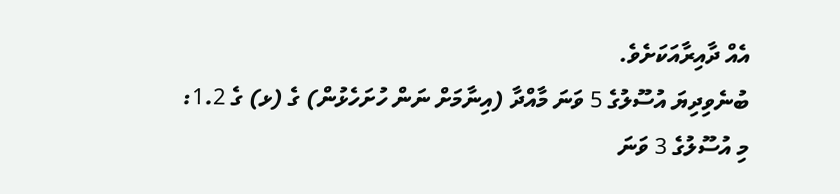އެއް ދާއިރާއަކަށެވެ.
ބުނެވިދިޔަ އުސޫލުގެ 5 ވަނަ މާއްދާ (އިނާމަށް ނަން ހުށަހެޅުން) ގެ (ޅ) ގެ 1.2:
މި އުސޫލުގެ 3 ވަނަ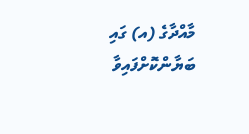މާއްދާގެ (އ) ގައި ބަޔާންކޮށްފައިވާ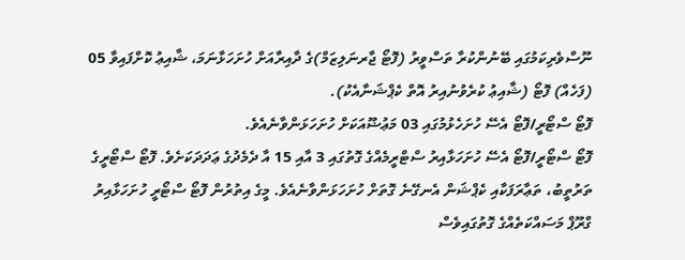ނޫސްވެރިކަމުގައި ބޭނުންކުރާ ތަސްވީރު (ފޮޓޯ ޖާރނަލިޒަމް)ގެ ދާއިރާއަށް ހުށަހަޅާނަމަ، ޝާއިޢު ކޮށްފައިވާ 05 (ފަހެއް) ފޮޓޯ (ޝާއިޢު ކުރެވުނުއިރު އޮތް ކެޕްޝަނާއެކު).
ފޮޓޯ ސްޓޯރީ/ފޮޓޯ އެސޭ ހުށަހެޅުމުގައި 03 މަޢުޟޫއަކަށް ހުށަހަޅަންވާނެއެވެ.
ފޮޓޯ ސްޓޯރީ/ފޮޓޯ އެސޭ ހުށަހަޅާއިރު ސްޓްރީމެއްގެ ގޮތުގައި 3 އާއި 15 އާ ދެމެދުގެ ޢަދަދަކަށެވެ. ފޮޓޯ ސްޓޯރީގެ ތަރުތީބު، ތަޢާރަފަކާއި ކެޕްޝަން އެނގޭނެ ގޮތަށް ހުށަހަޅަންވާނެއެވެ. މީގެ އިތުރުން ފޮޓޯ ސްޓޯރީ ހުށަހަޅާއިރު ގްރޫޕް މަސައްކަތެއްގެ ގޮތުގައިވެސް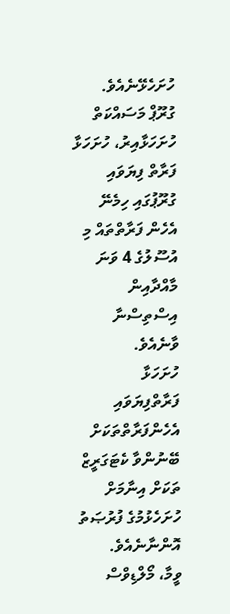ހުށަހެޅޭނެއެވެ.
ގުރޫޕް މަސައްކަތް ހުށަހަޅާއިރު، ހުށަހަޅާ ފަރާތް ފިޔަވައި ގުރޫޕުގައި ހިމެނޭ އެހެން ފަރާތްތައް މި އުސޫލުގެ 4 ވަނަ މާއްދާއިން އިސްތިސްނާ ވާނެއެވެ.
ހުށަހަޅާ ފަރާތްފިޔަވައި އެހެންފަރާތްތަކަށް ބޭނުންވާ ކެޓަގަރީޒް ތަކަށް އިނާމަށް ހުށަހެޅުމުގެ ފުރުޞަތު އޮންނާނެއެވެ.
ވީމާ، މޯލްޑިވްސް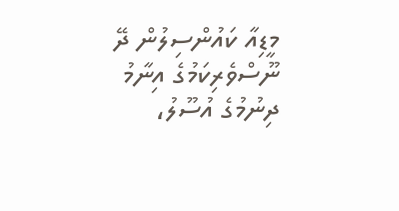މީޑިއާ ކައުންސިލުން ދޭ ނޫސްވެރިކަމުގެ އިނާމު ދިނުމުގެ އުސޫލު،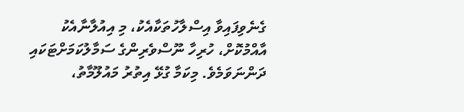ގެނެވިފައިވާ އިސްލާހުތަކާއެކު، މި އިއުލާނާއެކު އާއްމުކޮށް، ހުރިހާ ނޫސްވެރިންގެ ސަމާލުކަމަށްޓަކައި ދަންނަވަމެވެ. މިކަމާ ގުޅޭ އިތުރު މައުލޫމާތު،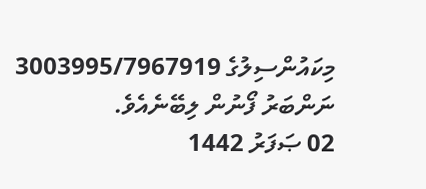މިކައުންސިލުގެ 3003995/7967919 ނަންބަރު ފޯނުން ލިބޭނެއެވެ.
02 ޞަފަރު 1442